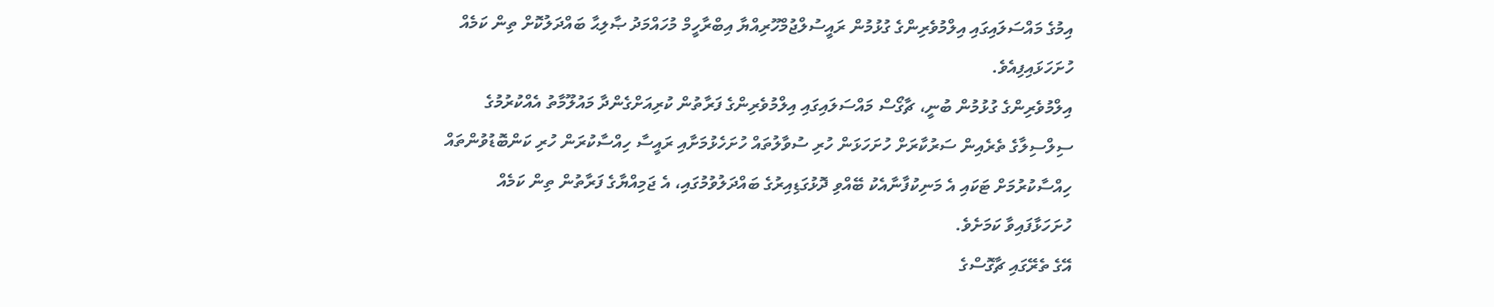އިމުގެ މައްސަލައިގައި އިލްމުވެރިންގެ ގުޅުމުން ރައީސުލްޖުމްހޫރިއްޔާ އިބްރާހީމް މުހައްމަދު ޞާލިޙާ ބައްދަލުކޮށް ތިން ކަމެއް ހުށަހަޅައިފިއެވެ.
އިލްމުވެރިންގެ ގުޅުމުން ބުނީ، ޗާގޯސް މައްސަލައިގައި އިލްމުވެރިންގެ ފަރާތުން ކުރިއަށްގެންދާ މައުލޫމާތު އެއްކުރުމުގެ ސިލްސިލާގެ ތެރެއިން ސަރުކާރަށް ހުށަހަޅަން ހުރި ސުވާލުތައް ހުށަހެޅުމަށާއި ރައީސާ ހިއްސާކުރަން ހުރި ކަންބޮޑުވުންތައް ހިއްސާކުރުމަށް ޓަކައި އެ މަނިކުފާނާއެކު ބޭއްވި ދޮޅުގަޑިއިރުގެ ބައްދަލުވުމުގައި، އެ ޖަމިއްޔާގެ ފަރާތުން ތިން ކަމެއް ހުށަހަޅާފައިވާ ކަމަށެވެ.
އޭގެ ތެރޭގައި ޗާގޮސްގެ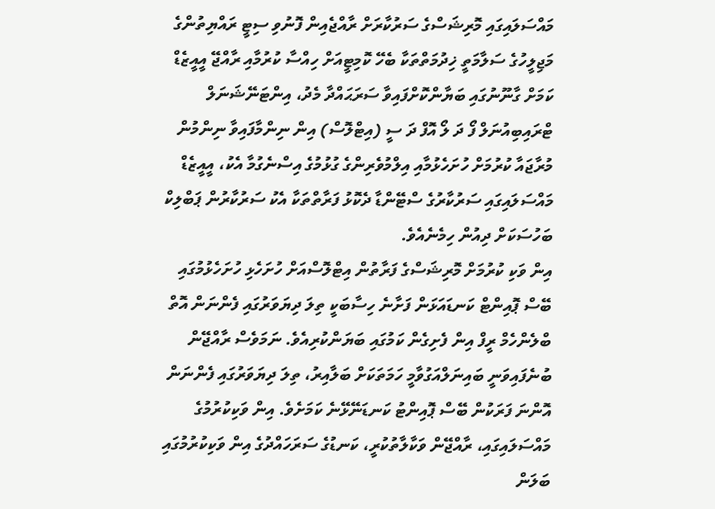މައްސަލައިގައި މޮރިޝަސްގެ ސަރުކާރަށް ރާއްޖެއިން ފޮނުވި ސިޓީ ރައްޔިތުންގެ މަޖިލީހުގެ ސަލާމަތީ ޚިދުމަތްތަކާ ބެހޭ ކޮމިޓީއަށް ހިއްސާ ކުރުމާއި ރާއްޖޭ އީއީޒެޑް ކަމަށް ގާނޫނުގައި ބަޔާންކޮށްފައިވާ ސަރަޙައްދާ މެދު، އިންޓަނޭޝަނަލް ޓްރައިބިއުނަލް ފޯ ދަ ލޯ އޮފް ދަ ސީ (އިޓްލޮސް) އިން ނިންމާފައިވާ ނިންމުން މުރާޖައާ ކުރުމަށް ހުށަހެޅުމާއި އިލްމުވެރިންގެ ގުޅުމުގެ އިސްނެގުމާ އެކު، އީއީޒެޑް މައްސަލައިގައި ސަރުކާރުގެ ސްޓޭންޑާ ދެކޮޅު ފަރާތްތަކާ އެކު ސަރުކާރުން ޕަބްލިކް ބަހުސަކަށް ދިއުން ހިމެނެއެވެ.
އިން ވަކި ކުރުމަށް މޮރިޝަސްގެ ފަރާތުން އިޓްލޮސްއަށް ހުށަހެޅި ހުށަހެޅުމުގައި ބޭސް ޕޮއިންޓް ކަނޑައަޅަން ފަށާނެ ހިސާބަކީ ތިލަ ދިޔަވަރުގައި ފެންނަން އޮތް ބްލެންހެމް ރީފް އިން ފެށިގެން ކަމުގައި ބަޔަންކުރިއެވެ. ނަމަވެސް ރާއްޖޭން ބުނެފައިވަނީ ބައިނަލްއަގުވާމީ ހަމަތަކަށް ބަލާއިރު، ތިލަ ދިޔަވަރުގައި ފެންނަން އޮންނަ ފަރަކުން ބޭސް ޕޮއިންޓު ކަނޑަނޭޅޭނެ ކަމަށެވެ. އިން ވަކިކުރުމުގެ މައްސަލައިގައި، ރާއްޖޭން ވަކާލާތުކުރީ، ކަނޑުގެ ސަރަހައްދުގެ އިން ވަކިކުރުމުގައި ބަލަން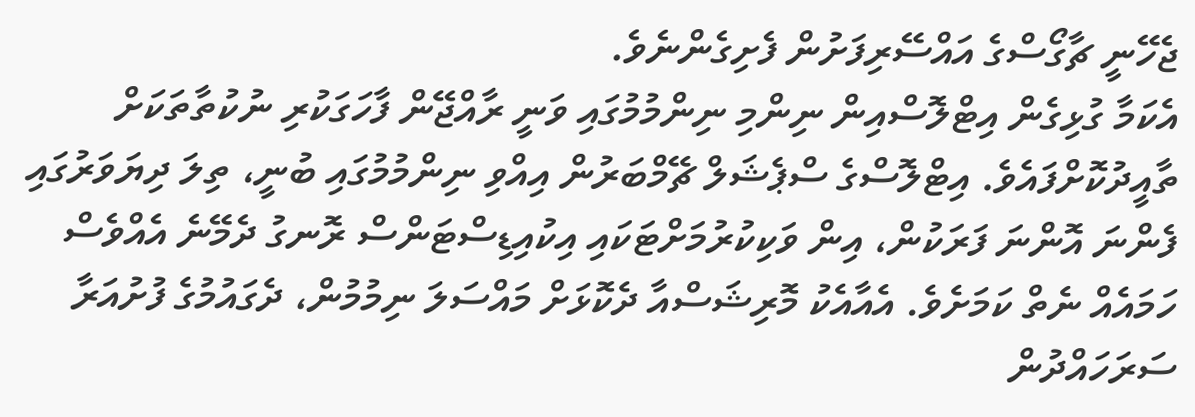ޖެހޭނީ ޗާގޯސްގެ އައްސޭރިފަށުން ފެށިގެންނެވެ.
އެކަމާ ގުޅިގެން އިޓްލޮސްއިން ނިންމި ނިންމުމުގައި ވަނީ ރާއްޖޭން ފާހަގަކުރި ނުކުތާތަކަށް ތާއީދުކޮށްފައެވެ. އިޓްލޮސްގެ ސްޕެޝަލް ޗޭމްބަރުން އިއްވި ނިންމުމުގައި ބުނީ، ތިލަ ދިޔަވަރުގައި ފެންނަ އޮންނަ ފަރަކުން، އިން ވަކިކުރުމަށްޓަކައި އިކުއިޑިސްޓަންސް ރޮނގު ދެމޭނެ އެއްވެސް ހަމައެއް ނެތް ކަމަށެވެ. އެއާއެކު މޮރިޝަސްއާ ދެކޮޅަށް މައްސަލަ ނިމުމުން، ދެގައުމުގެ ފުށުއަރާ ސަރަހައްދުން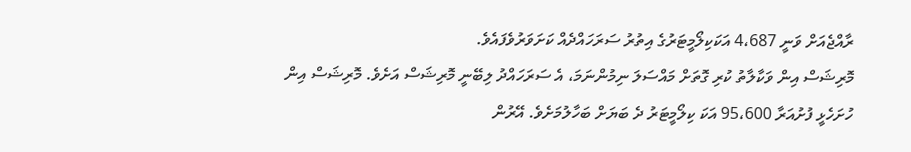ރާއްޖެއަށް ވަނީ 4،687 އަކަކިލޯމީޓަރުގެ އިތުރު ސަރަހައްދެއް ކަށަވަރުވެފައެވެ.
މޮރިޝަސް އިން ވަކާލާތު ކުރި ގޮތަށް މައްސަލަ ނިމުންނަމަ، އެ ސަރަހައްދު ލިބޭނީ މޮރިޝަސް އަށެވެ. މޮރިޝަސް އިން ހުށަހެޅީ ފުށުއަރާ 95،600 އަކަ ކިލޯމީޓަރު ދެ ބަޔަށް ބަހާލުމަށެވެ. އޭރުން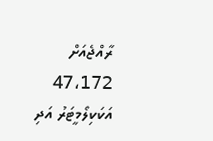ރާއްޖެއަށް 47،172 އަކަކިލޯމީޓަރު އަދި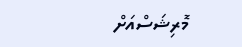މޮރިޝަސްއަށް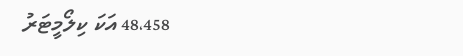48،458 އަކަ ކިލޯމީޓަރު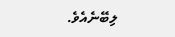ލިބޭނެއެވެ.